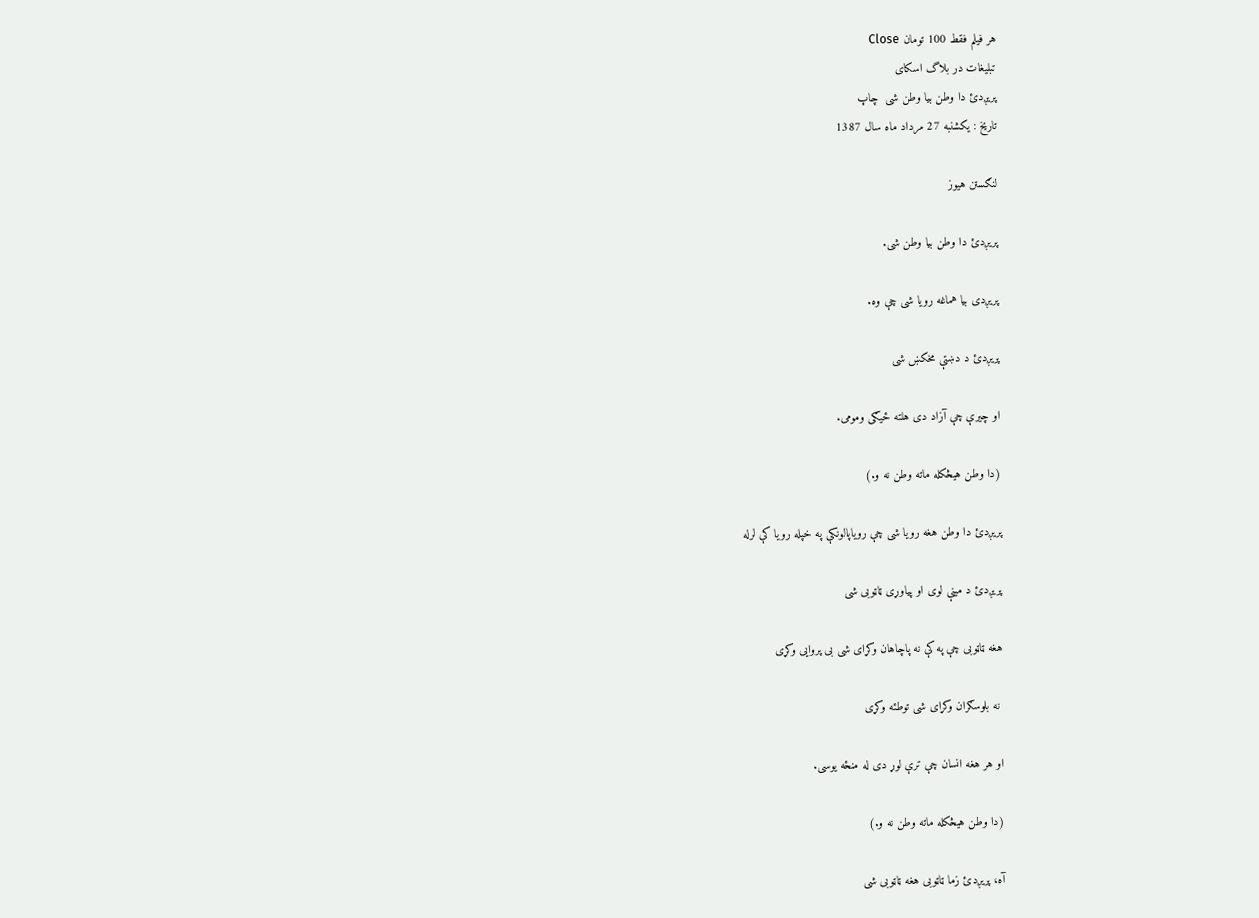هر فیلم فقط 100 تومان Close
تبلیغات در بلاگ اسکای
پریږدئ دا وطن بیا وطن شی  چاپ
تاریخ : یکشنبه 27 مرداد ماه سال 1387

لنګستن هیوز

پریږدئ دا وطن بیا وطن شی.

پریږدی بیا هماغه رویا شی چې وه.

پریږدئ د دښتې مخکښ شی

او چیرې چې آزاد دى هلته ځیګى ومومی.

(دا وطن هیڅکله ماته وطن نه و.)

پریږدئ دا وطن هغه رویا شی چې رویاپالونکې په خپله رویا کې لرله

پریږدئ د مینې لوی او پیاوړى ټاټوبى شی

هغه ټاټوبى چې په کې نه پاچاهان وکړاى شی بى پروایی وکړی

 نه بلوسګران وکړاى شی توطئه وکړی

او هر هغه انسان چې ترې لوړ دى له منځه یوسی.

(دا وطن هیڅکله ماته وطن نه و.)

آه، پریږدئ زما ټاټوبى هغه ټاټوبى شی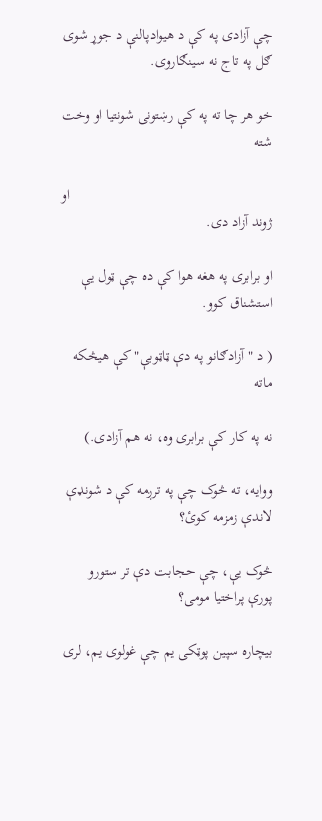چې آزادی په کې د هیوادپالنې د جوړ شوی ګل په تاج نه سینګاروی.

خو هر چا ته په کې رښتونی شونتیا او وخت شته

                                                      او ژوند آزاد دى.

او برابری په هغه هوا کې ده چې ټول یې  استشناق کوو.

( د "آزادګانو په دې ټاټوبې" کې هیڅکه ماته

نه په کار کې برابری وه، نه هم آزادی.)

ووایه، ته څوک چې په ترږمه کې د شونډې لاندې زمزمه کوئ؟

څوک یې، چې حجابت دې تر ستورو  پورې پراختیا مومی؟

بیچاره سپین پوټکى یم چې غولوی یم، لرى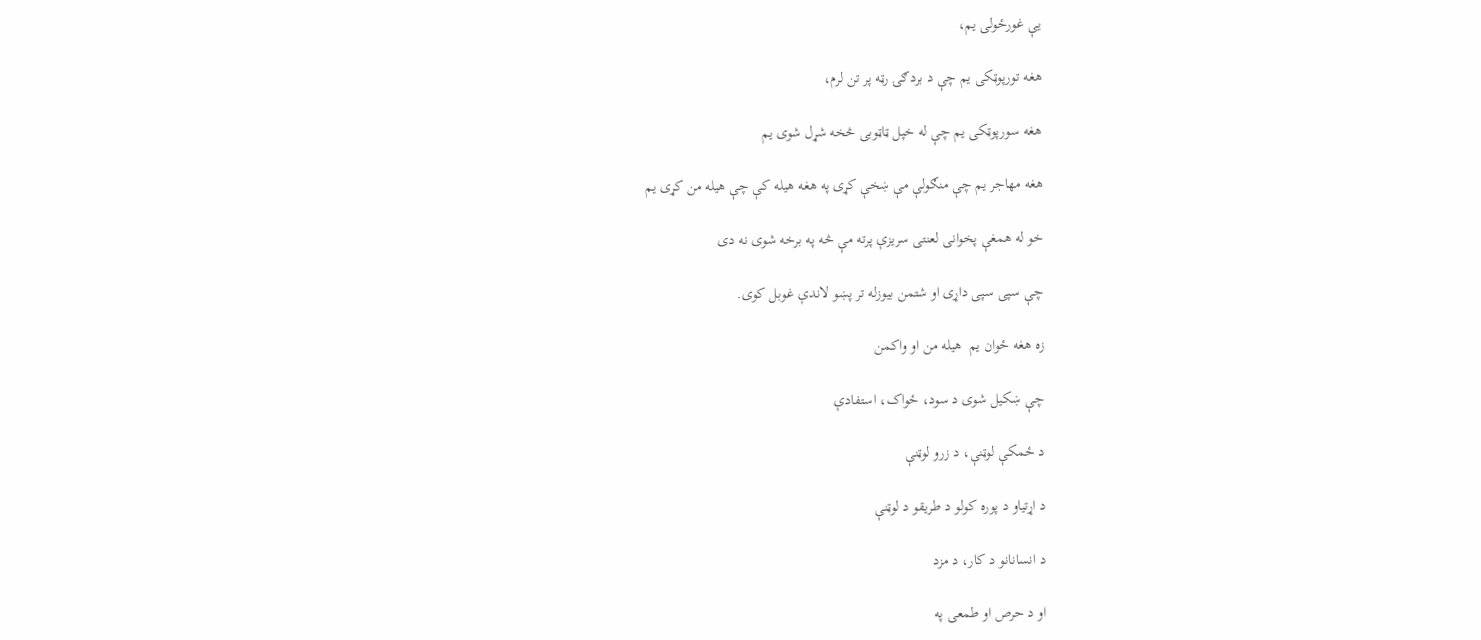یې غورځولى یم،

هغه تورپوټکى یم چې د بردګۍ رټه پر تن لرم،

هغه سورپوټکى یم چې له خپل ټاټوبی څخه شړل شوى یم

هغه مهاجر یم چې منګولې مې ښخې کړی په هغه هیله کې چې هیله من کړى یم

خو له همغې پخوانی لعنتی سریزې پرته مې څه په برخه شوی نه دی

چې سپى سپى داړی او شتمن بیوزله تر پښو لاندې غوبل کوی.

زه هغه ځوان یم  هیله من او واکمن

چې ښکیل شوى د سود، ځواک، استفادې

د ځمکې لوټنې، د زرو لوټنې

د اړتیاو د پوره کولو د طریقو د لوټنې

د انسانانو د کار، د مزد

او د حرص او طمعى په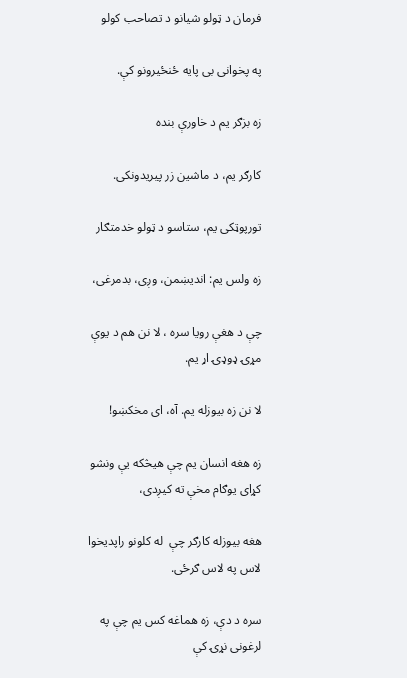فرمان د ټولو شیانو د تصاحب کولو

په پخوانی بى پایه ځنځیرونو کې.

زه بزګر یم د خاورې بنده

کارګر یم، د ماشین زر پیریدونکى.

تورپوټکى یم، ستاسو د ټولو خدمتګار

زه ولس یم: اندیښمن، وږى، بدمرغى،

چې د هغې رویا سره ، لا نن هم د یوې مړۍ ډوډۍ اړ یم.

لا نن زه بیوزله یم. آه، اى مخکښو!

زه هغه انسان یم چې هیڅکه یې ونشو کړاى یوګام مخې ته کیږدی،

هغه بیوزله کارګر چې  له کلونو راپدیخوا لاس په لاس ګرځی.

سره د دې، زه هماغه کس یم چې په لرغونی نړۍ کې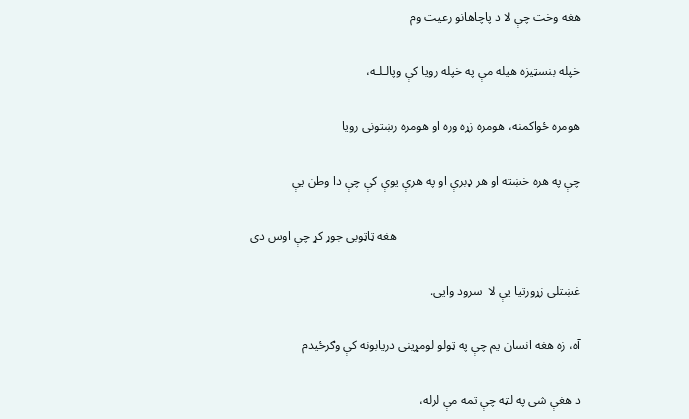هغه وخت چې لا د پاچاهانو رعیت وم

خپله بنسټیزه هیله مې په خپله رویا کې وپالـلـه،

هومره ځواکمنه، هومره زړه وره او هومره رښتونی رویا

چې په هره خښته او هر ډبرې او په هرې یوې کې چې دا وطن یې

                                                           هغه ټاټوبى جوړ کړ چې اوس دى

غښتلى زړورتیا یې لا  سرود وایی.

آه، زه هغه انسان یم چې په ټولو لومړینی دریابونه کې وګرځیدم

د هغې شی په لټه چې تمه مې لرله،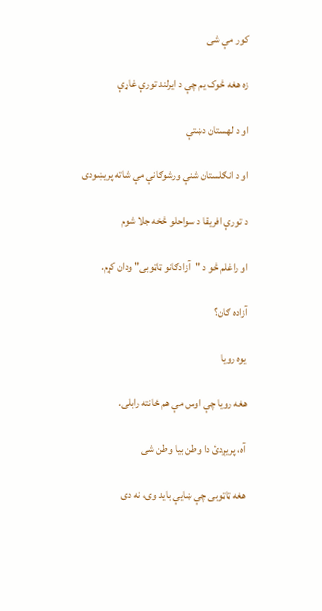کور مې شی

زه هغه څوک یم چې د ایرلند تورې غاړې

او د لهستان دښتې

او د انګلستان شنې ورشوګانې مې شاته پریښودى

د تورې افریقا د سواحلو څخه جلا شوم

او راغلم څو د "آزادګانو ټاټوبى" ودان کړم.

آزاده ګان؟

یوه رویا

هغه رویا چې اوس مې هم ځانته رابلی.

آه، پریږدئ دا وطن بیا وطن شی

هغه ټاټوبى چې ښایې باید وى، نه دى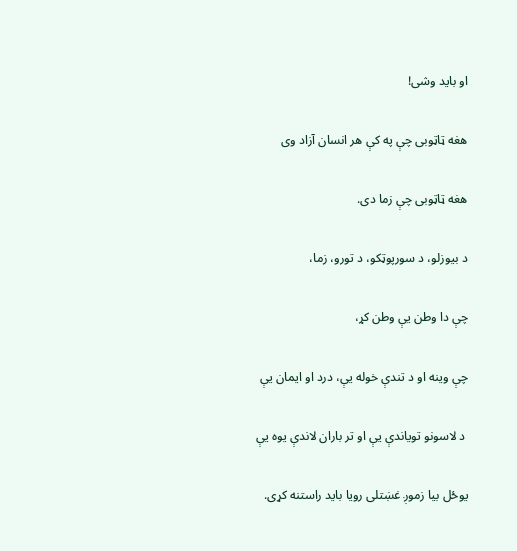او باید وشی!

هغه ټاټوبى چې په کې هر انسان آزاد وی

هغه ټاټوبى چې زما دى.

د بیوزلو، د سورپوټکو، د تورو، زما،

چې دا وطن یې وطن کړ،

چې وینه او د تندې خوله یې، درد او ایمان یې

 د لاسونو تویاندې یې او تر باران لاندې یوه یې

یوځل بیا زموږ غښتلى رویا باید راستنه کړی.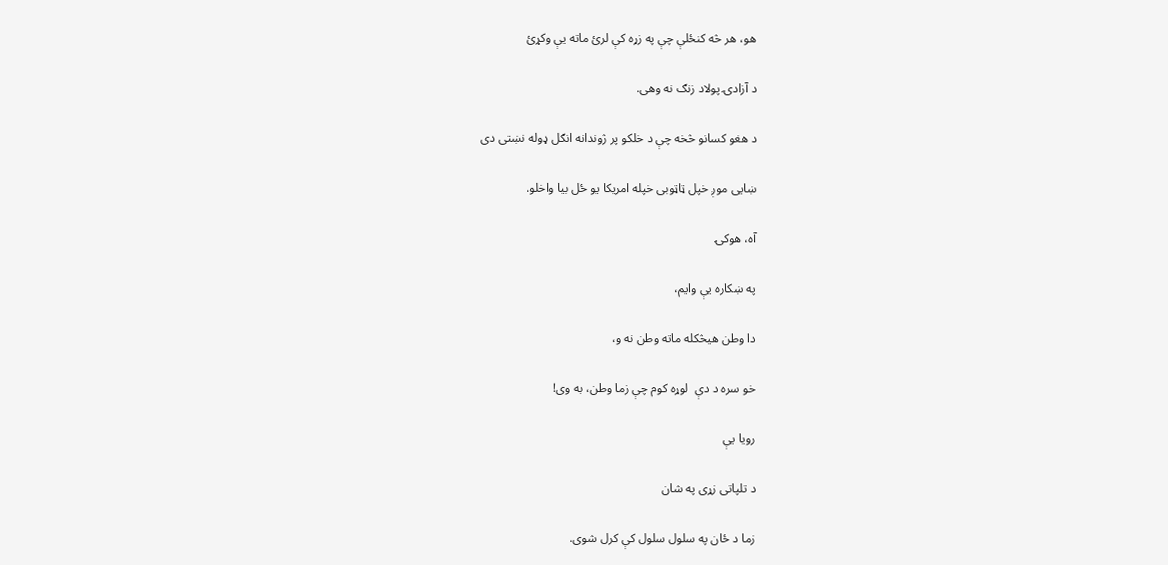هو، هر څه کنځلې چې په زړه کې لرئ ماته یې وکړئ

د آزادۍ پولاد زنګ نه وهی.

د هغو کسانو څخه چې د خلکو پر ژوندانه انګل ډوله نښتی دی

ښایی موږ خپل ټاټوبى خپله امریکا یو ځل بیا واخلو.

آه، هوکۍ

په ښکاره یې وایم،

دا وطن هیڅکله ماته وطن نه و،

خو سره د دې  لوړه کوم چې زما وطن، به وی!

رویا یې

د تلپاتی زړی په شان

زما د ځان په سلول سلول کې کرل شوى.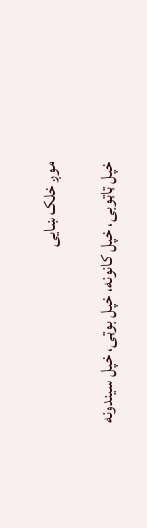موږ خلک ښایی

خپل ټاټوبى، خپل کانونه، خپل بوټی، خپل سیندونه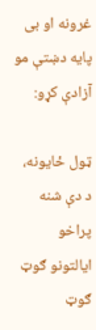غرونه او بى پایه دښتې مو آزادې کړو:

ټول ځایونه، د دې شنه پراخو ایالتونو ګوټ ګوټ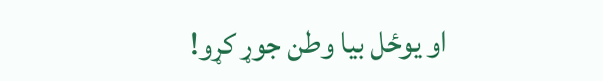او یوځل بیا وطن جوړ کړو!